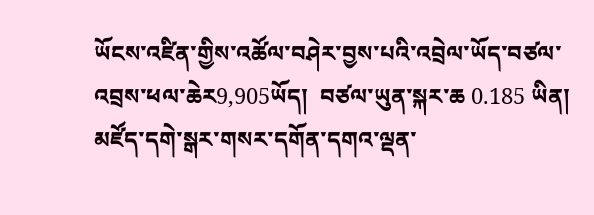ཡོངས་འཛིན་གྱིས་འཚོལ་བཤེར་བྱས་པའི་འབྲེལ་ཡོད་བཙལ་འབྲས་ཕལ་ཆེར9,905ཡོད།  བཙལ་ཡུན་སྐར་ཆ 0.185 ཡིན།
མཛོད་དགེ་སྒར་གསར་དགོན་དགའ་ལྡན་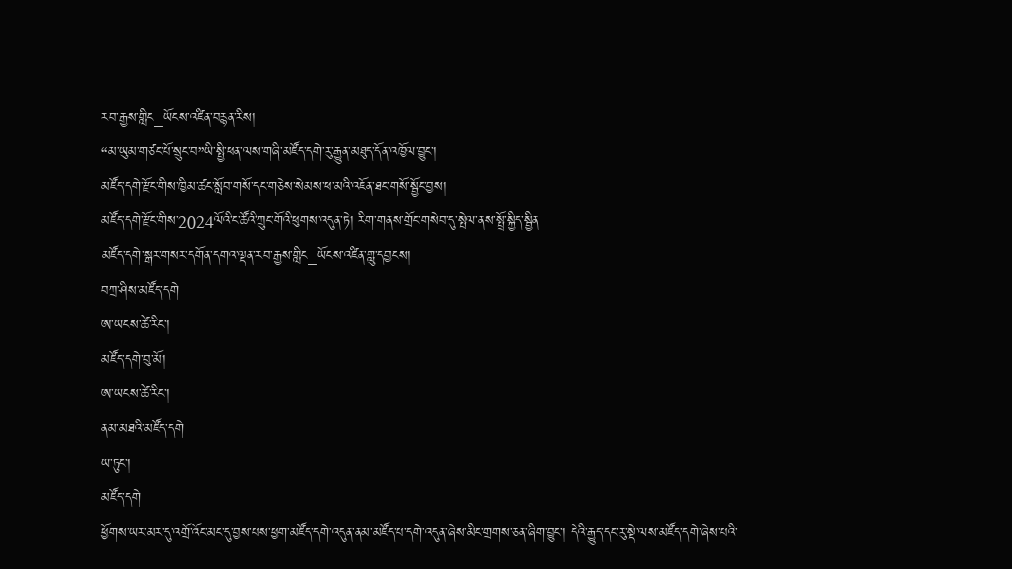རབ་རྒྱས་གླིང_ཡོངས་འཛིན་བརྙན་རིས།
“མ་ཡུམ་གཙང་པོ་སྲུང་བ”ཡི་སྤྱི་ཕན་ལས་གཞི་མཛོད་དགེ་རུ་རྒྱུན་མཐུད་དོན་འཁྱོལ་བྱུང་།
མཛོད་དགེ་རྫོང་གིས་ཁྱིམ་ཚང་སློབ་གསོ་དང་གཅེས་སེམས་ཕ་མའི་འཇོན་ཐང་གསོ་སྦྱོང་བྱས།
མཛོད་དགེ་རྫོང་གིས་2024ལོའི་ང་ཚོའི་ཀྲུང་གོའི་ཕུགས་འདུན་ཏེ། རིག་གནས་གྲོང་གསེབ་དུ་སྤེལ་ནས་སྤྲོ་སྐྱིད་སྦྱིན
མཛོད་དགེ་སྒར་གསར་དགོན་དགའ་ལྡན་རབ་རྒྱས་གླིང_ཡོངས་འཛིན་གླུ་དབྱངས།
བཀྲ་ཤིས་མཛོད་དགེ
ཨ་ཡངས་ཚེ་རིང་།
མཛོད་དགེ་བུ་མོ།
ཨ་ཡངས་ཚེ་རིང་།
ནམ་མཐའི་མཛོད་དགེ
ཡ་ཏུང་།
མཛོད་དགེ
ཕྱོགས་ཡར་མར་དུ་འགྲོ་འོང་མང་དུ་བྱས་པས་ཕྱག་མཛོད་དགེ་འདུན་ནམ་མཛོད་པ་དགེ་འདུན་ཞེས་མིང་གྲགས་ཅན་ཞིག་བྱུང་། དེའི་རྒྱུད་དང་རུ་སྡེ་ལས་མཛོད་དགེ་ཞེས་པའི་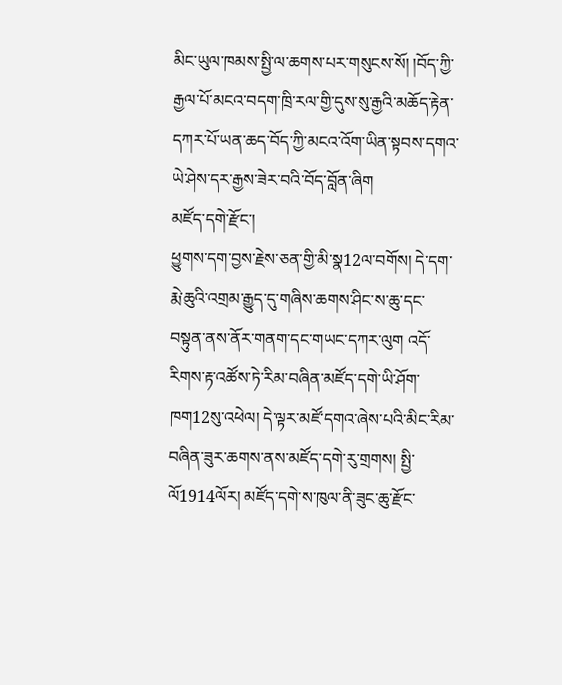མིང་ཡུལ་ཁམས་སྤྱི་ལ་ཆགས་པར་གསུངས་སོ། །བོད་ཀྱི་རྒྱལ་པོ་མངའ་བདག་ཁྲི་རལ་གྱི་དུས་སུ་རྒྱའི་མཆོད་རྟེན་དཀར་པོ་ཡན་ཆད་བོད་ཀྱི་མངའ་འོག་ཡིན་སྟབས་དགའ་ཡེ་ཤེས་དར་རྒྱས་ཟེར་བའི་བོད་བློན་ཞིག
མཛོད་དགེ་རྫོང་།
ཕྱུགས་དག་བྱས་རྗེས་ཅན་གྱི་མི་སྣ12ལ་བགོས། དེ་དག་རྨེ་ཆུའི་འགྲམ་རྒྱུད་དུ་གཞིས་ཆགས་ཤིང་ས་ཆུ་དང་བསྟུན་ནས་ནོར་གནག་དང་གཡང་དཀར་ལུག འདོ་རིགས་རྟ་འཚོས་ཏེ་རིམ་བཞིན་མཛོད་དགེ་ཡི་ཤོག་ཁག12སུ་འཕེལ། དེ་ལྟར་མཛོ་དགའ་ཞེས་པའི་མིང་རིམ་བཞིན་ཟུར་ཆགས་ནས་མཛོད་དགེ་རུ་གྲགས། སྤྱི་ལོ1914ལོར། མཛོད་དགེ་ས་ཁུལ་ནི་ཟུང་ཆུ་རྫོང་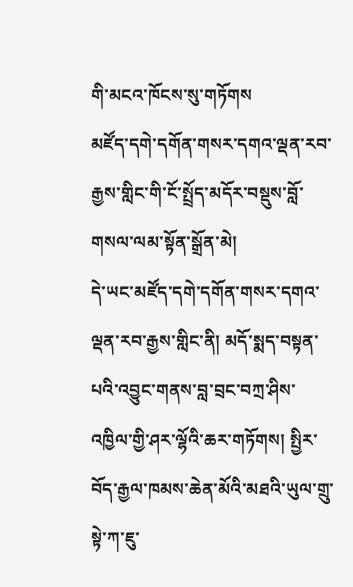གི་མངའ་ཁོངས་སུ་གཏོགས
མཛོད་དགེ་དགོན་གསར་དགའ་ལྡན་རབ་རྒྱས་གླིང་གི་ངོ་སྤྲོད་མདོར་བསྡུས་བློ་གསལ་ལམ་སྟོན་སྒྲོན་མེ།
དེ་ཡང་མཛོད་དགེ་དགོན་གསར་དགའ་ལྡན་རབ་རྒྱས་གླིང་ནི། མདོ་སྨད་བསྟན་པའི་འབྱུང་གནས་བླ་བྲང་བཀྲ་ཤིས་འཁྱིལ་གྱི་ཤར་ལྷོའི་ཆར་གཏོགས། སྤྱིར་བོད་རྒྱལ་ཁམས་ཆེན་མོའི་མཐའི་ཡུལ་གྲུ་སྟེ་ཀ་ཇུ་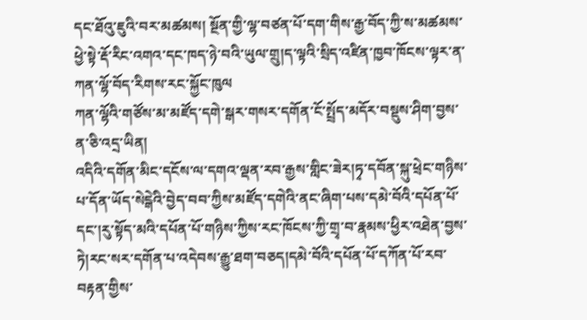དང་ཐོའུ་ཇུའི་བར་མཚམས། སྔོན་གྱི་ལྷ་བཙན་པོ་དག་གིས་རྒྱ་བོད་ཀྱི་ས་མཚམས་ཕྱེ་སྟེ་རྡོ་རིང་འགའ་དང་ཁད་ཉེ་བའི་ཡུལ་གྲུ།ད་ལྟའི་སྲིད་འཛིན་ཁྱབ་ཁོངས་ལྟར་ན་ཀན་ལྷོ་བོད་རིགས་རང་སྐྱོང་ཁུལ
ཀན་ལྷོའི་གཙོས་མ་མཛོད་དགེ་སྒར་གསར་དགོན་ངོ་སྤྲོད་མདོར་བསྡུས་ཤིག་བྱས་ན་ཅི་འདྲ་ཡིན།
འདིའི་དགོན་མིང་དངོས་ལ་དགའ་ལྡན་རབ་རྒྱས་གླིང་ཟེར།ཏྭ་དབོན་སྐུ་ཕྲེང་གཉིས་པ་དོན་ཡོད་སེངྒེའི་བྱེད་བབ་ཀྱིས་མཛོད་དགེའི་ནང་ཞིག་པས་དམེ་བོའི་དཔོན་པོ་དང་།རུ་སྟོད་མའི་དཔོན་པོ་གཉིས་ཀྱིས་རང་ཁོངས་ཀྱི་གྲྭ་བ་རྣམས་ཕྱིར་འཐེན་བྱས་ཏེ།རང་སར་དགོན་པ་འདེབས་རྒྱུ་ཐག་བཅད།དམེ་བོའི་དཔོན་པོ་དཀོན་པོ་རབ་བརྟན་གྱིས་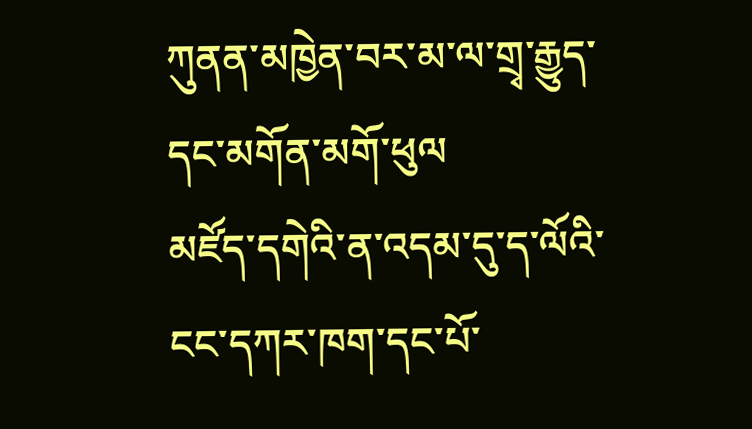ཀུནན་མཁྱེན་བར་མ་ལ་གྲྭ་རྒྱུད་དང་མགོན་མགོ་ཕུལ
མཛོད་དགེའི་ན་འདམ་དུ་ད་ལོའི་ངང་དཀར་ཁག་དང་པོ་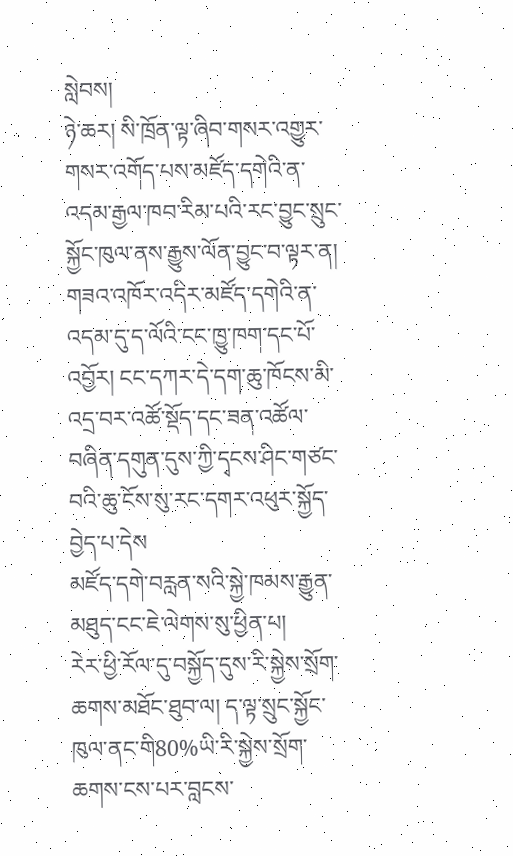སླེབས།
ཉེ་ཆར། སི་ཁྲོན་ལྟ་ཞིབ་གསར་འགྱུར་གསར་འགོད་པས་མཛོད་དགེའི་ན་འདམ་རྒྱལ་ཁབ་རིམ་པའི་རང་བྱུང་སྲུང་སྐྱོང་ཁུལ་ནས་རྒྱུས་ལོན་བྱུང་བ་ལྟར་ན། གཟའ་འཁོར་འདིར་མཛོད་དགེའི་ན་འདམ་དུ་ད་ལོའི་ངང་ཁྱུ་ཁག་དང་པོ་འབྱོར། ངང་དཀར་དེ་དག་ཆུ་ཁོངས་མི་འདྲ་བར་འཚོ་སྡོད་དང་ཟན་འཚོལ་བཞིན་དགུན་དུས་ཀྱི་དྭངས་ཤིང་གཙང་བའི་ཆུ་ངོས་སུ་རང་དགར་འཕུར་སྐྱོད་བྱེད་པ་དེས
མཛོད་དགེ་བརླན་སའི་སྐྱེ་ཁམས་རྒྱུན་མཐུད་ངང་ཇེ་ལེགས་སུ་ཕྱིན་པ།
རེར་ཕྱི་རོལ་དུ་བསྐྱོད་དུས་རི་སྐྱེས་སྲོག་ཆགས་མཐོང་ཐུབ་ལ། ད་ལྟ་སྲུང་སྐྱོང་ཁུལ་ནང་གི80%ཡི་རི་སྐྱེས་སྲོག་ཆགས་ངས་པར་བླངས་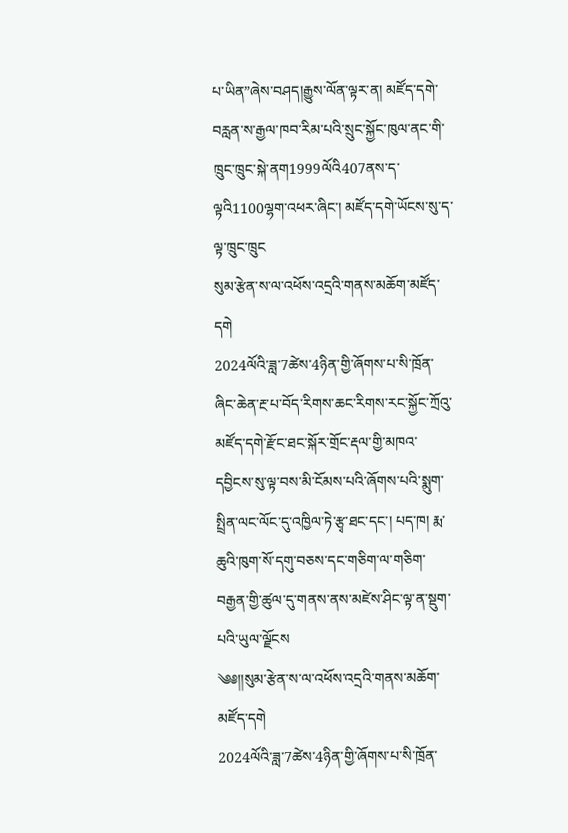པ་ཡིན”ཞེས་བཤད།རྒྱུས་ལོན་ལྟར་ན། མཛོད་དགེ་བརླན་ས་རྒྱལ་ཁབ་རིམ་པའི་སྲུང་སྐྱོང་ཁུལ་ནང་གི་ཁྲུང་ཁྲུང་སྐེ་ནག1999ལོའི407ནས་ད་ལྟའི1100ལྷག་འཕར་ཞིང་། མཛོད་དགེ་ཡོངས་སུ་ད་ལྟ་ཁྲུང་ཁྲུང
སུམ་རྩེན་ས་ལ་འཕོས་འདྲའི་གནས་མཆོག་མཛོད་དགེ
2024ལོའི་ཟླ་7ཚེས་4ཉིན་གྱི་ཞོགས་པ་སི་ཁྲོན་ཞིང་ཆེན་རྔ་པ་བོད་རིགས་ཆང་རིགས་རང་སྐྱོང་ཀྲོའུ་མཛོད་དགེ་རྫོང་ཐང་སྐོར་གྲོང་རྡལ་གྱི་མཁའ་དབྱིངས་སུ་ལྟ་བས་མི་ངོམས་པའི་ཞོགས་པའི་སྨུག་སྤྲིན་ལང་ལོང་དུ་འཁྱིལ་ཏེ་རྩྭ་ཐང་དང་། པད་ཁ། རྨ་ཆུའི་ཁུག་སོ་དགུ་བཅས་དང་གཅིག་ལ་གཅིག་བརྒྱན་གྱི་ཚུལ་དུ་གནས་ནས་མཛེས་ཤིང་ལྟ་ན་སྡུག་པའི་ཡུལ་ལྗོངས
༄༅།།སུམ་རྩེན་ས་ལ་འཕོས་འདྲའི་གནས་མཆོག་མཛོད་དགེ
2024ལོའི་ཟླ་7ཚེས་4ཉིན་གྱི་ཞོགས་པ་སི་ཁྲོན་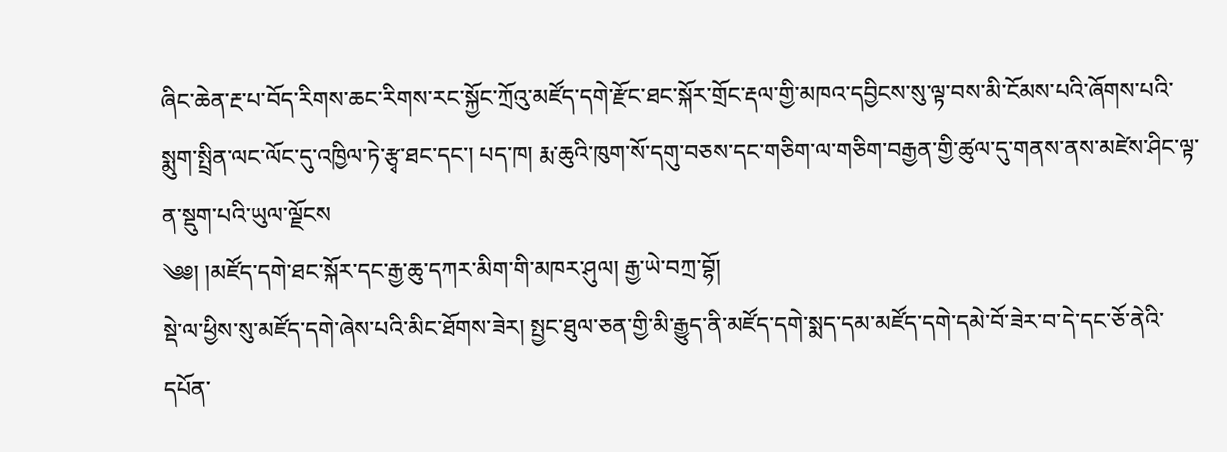ཞིང་ཆེན་རྔ་པ་བོད་རིགས་ཆང་རིགས་རང་སྐྱོང་ཀྲོའུ་མཛོད་དགེ་རྫོང་ཐང་སྐོར་གྲོང་རྡལ་གྱི་མཁའ་དབྱིངས་སུ་ལྟ་བས་མི་ངོམས་པའི་ཞོགས་པའི་སྨུག་སྤྲིན་ལང་ལོང་དུ་འཁྱིལ་ཏེ་རྩྭ་ཐང་དང་། པད་ཁ། རྨ་ཆུའི་ཁུག་སོ་དགུ་བཅས་དང་གཅིག་ལ་གཅིག་བརྒྱན་གྱི་ཚུལ་དུ་གནས་ནས་མཛེས་ཤིང་ལྟ་ན་སྡུག་པའི་ཡུལ་ལྗོངས
༄༅། །མཛོད་དགེ་ཐང་སྐོར་དང་རྒྱ་ཆུ་དཀར་མིག་གི་མཁར་ཤུལ། རྒྱ་ཡེ་བཀྲ་བྷོ།
སྡེ་ལ་ཕྱིས་སུ་མཛོད་དགེ་ཞེས་པའི་མིང་ཐོགས་ཟེར། སྤྱང་ཐུལ་ཅན་གྱི་མི་རྒྱུད་ནི་མཛོད་དགེ་སྨད་དམ་མཛོད་དགེ་དམེ་བོ་ཟེར་བ་དེ་དང་ཅོ་ནེའི་དཔོན་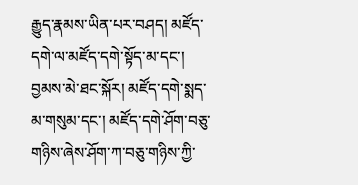རྒྱུད་རྣམས་ཡིན་པར་བཤད། མཛོད་དགེ་ལ་མཛོད་དགེ་སྟོད་མ་དང་། བྱམས་མེ་ཐང་སྐོར། མཛོད་དགེ་སྨད་མ་གསུམ་དང་། མཛོད་དགེ་ཤོག་བཅུ་གཉིས་ཞེས་ཤོག་ཀ་བཅུ་གཉིས་ཀྱི་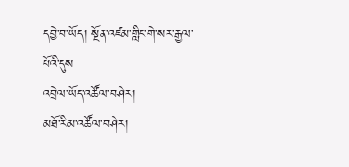དབྱེ་བ་ཡོད། སྔོན་འཛམ་གླིང་གེ་སར་རྒྱལ་པོའི་དུས
འབྲེལ་ཡོད་འཚོལ་བཤེར།
མཐོ་རིམ་འཚོལ་བཤེར།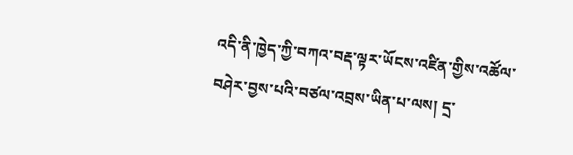འདི་ནི་ཁྱེད་ཀྱི་བཀའ་བརྡ་ལྟར་ཡོངས་འཛིན་གྱིས་འཚོལ་བཤེར་བྱས་པའི་བཙལ་འབྲས་ཡིན་པ་ལས། དྲ་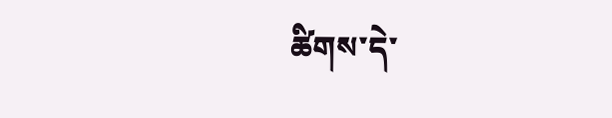ཚིགས་དེ་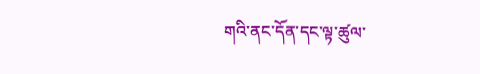གའི་ནང་དོན་དང་ལྟ་ཚུལ་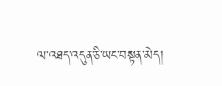ལ་འཐད་འདུན་ཅི་ཡང་བསྟན་མེད།